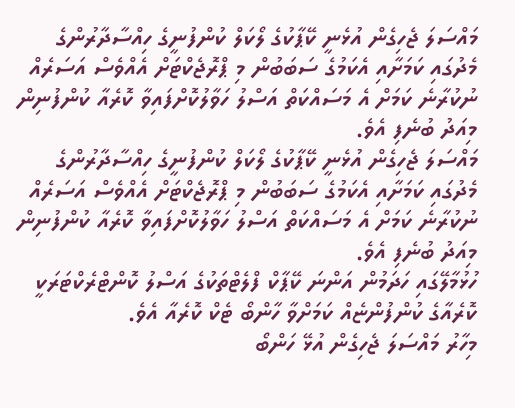މައްސަލަ ޖެހިގެން އުޅެނީ ކޭޕާކުގެ ލޯކަލް ކުންފުނީގެ ހިއްސާދާރުންގެ މެދުގައި ކަމަށާއި އެކަމުގެ ސަބަބުން މި ޕްރޮޖެކްޓަށް އެއްވެސް އަސަރެއް ނުކުރާނެ ކަމަށް އެ މަސައްކަތް އަސްލު ހަވާލުކޮށްފައިވާ ކޮރެއާ ކުންފުނިން މިއަދު ބުނެފި އެވެ.
މައްސަލަ ޖެހިގެން އުޅެނީ ކޭޕާކުގެ ލޯކަލް ކުންފުނީގެ ހިއްސާދާރުންގެ މެދުގައި ކަމަށާއި އެކަމުގެ ސަބަބުން މި ޕްރޮޖެކްޓަށް އެއްވެސް އަސަރެއް ނުކުރާނެ ކަމަށް އެ މަސައްކަތް އަސްލު ހަވާލުކޮށްފައިވާ ކޮރެއާ ކުންފުނިން މިއަދު ބުނެފި އެވެ.
ހުޅުމާލޭގައި ހަދަމުން އަންނަ ކޭޕާކް ފްލެޓްތަކުގެ އަސްލު ކޮންޓްރެކްޓަރަކީ ކޮރެއާގެ ކުންފުންޏެއް ކަމަށްވާ ހާންބޯ ޓެކް ކޮރެއާ އެވެ.
މިހާރު މައްސަލަ ޖެހިގެން އުޅޭ ހަންބޯ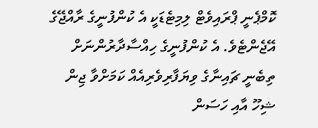ކޮމްޕެނީ ޕްރައިވެޓް ލިމިޓެޑަކީ އެ ކުންފުނީގެ ރާއްޖޭގެ އޭޖެންޓެވެ. އެ ކުންފުނީގެ ހިއްސާދާރުންނަށް ތިބެނީ ޗައިނާގެ ވިޔަފާރިވެރިއެއް ކަމަށްވާ ޖިން ޝިހޫ އާއި ހަސަން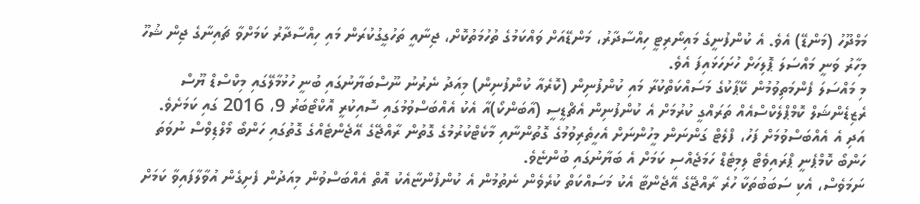މަމްދޫހު (މަންޑޭ) އެވެ. އެ ކުންފުނީގެ މައިނޯރިޓީ ހިއްސާދާރު، މަންޑޭއަށް ވައްކަމުގެ ތުހުމަތުކޮށް، ޖިނާއީ ތަހުގީގުކުރަން މައި ހިއްސާދާރު ކަމަށްވާ ޗައިނާގެ ޖިން ޝުހޫ މިހާރު ވަނީ މައްސަލަ ޕޮލިހަށް ހުށަހަޅައިފަ އެވެ.
މި މައްސަލަ ފެންމަތިވުމުން ކޭޕާކުގެ މަސައްކަތްކުރާ މައި ކުންފުނިން (ކޮރެއާ ކުންފުނިން) މިއަދު ނެރުނު ނޫސްބަޔާނުގައި ބުނީ ހުޅުމާލޭގައި މިކްސްޑް ޔޫސް ރެޒިޑެންޝަލް ކޮމްޕްލެކްސްއެއް ތަރައްގީ ކުރުމަށް އެ ކުންފުނިން އެޗްޑީސީ (އާބަންކޯ)އާ އެކު އެއްބަސްވުމުގައި ސޮއިކުރީ އޮކްޓޯބަރު 9، 2016 ގައި ކަމަށެވެ. އަދި އެ އެއްބަސްވުމަށް ފަހު، ފްލެޓް ގަންނަން މީހުންނަށް އެހީތެރިވުމުގެ ގޮތުންނާއި މާކެޓްކުރުމުގެ ގޮތުން ރާއްޖޭގެ އޭޖެންޓެއްގެ ގޮތުގައި ހަންބޯ މޯލްޑިވްސް ނުވަތަ ހަންބޯ ކޮމްޕެނީ ޕްރައިވެޓް ލިމިޓެޑް ހަމަޖެއްސި ކަމަށް އެ ބަޔާނުގައި ބުންޏެވެ.
ނަމަވެސް، އެކި ސަބަބުތަކާ ހުރެ ރާއްޖޭގެ އޭޖެންޓާ އެކު މަސައްކަތް ކުރެވެން ނެތުމުން އެ ކުންފުންޏާއެކު އޮތް އެއްބަސްވުން މިއަދުން ފެށިގެން އުވާލާފައިވާ ކަމަށް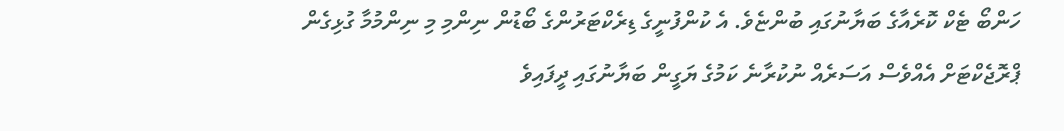ހަންބޯ ޓެކް ކޮރެއާގެ ބަޔާނުގައި ބުންޏެވެ. އެ ކުންފުނީގެ ޑިރެކްޓަރުންގެ ބޯޑުން ނިންމި މި ނިންމުމާ ގުޅިގެން ޕްރޮޖެކްޓަށް އެއްވެސް އަސަރެއް ނުކުރާނެ ކަމުގެ ޔަގީން ބަޔާނުގައި ދީފައިވެ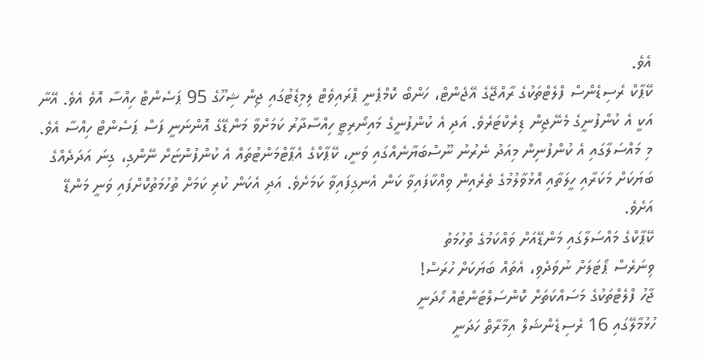އެވެ.
ކޭޕާކް ރެސިޑެންސް ފްލެޓްތަކުގެ ރާއްޖޭގެ އޭޖެންޓް، ހަންބޯ ކޮމްޕެނީ ޕްރައިވެޓް ލިމިޑެޓުގައި ޖިން ޝިހޫގެ 95 ޕަސެންޓް ހިއްސާ އޮވެ އެވެ. އޭނާ އަކީ އެ ކުންފުނީގެ މެނޭޖިން ޑިރެކްޓަރެވެ. އަދި އެ ކުންފުނީގެ މައިނޯރިޓީ ހިއްސާދާރު ކަމަށްވާ މަންޑޭގެ އޮންނަނީ ފަސް ޕަސެންޓް ހިއްސާ އެވެ.
މި މައްސަލާގައި އެ ކުންފުނިން މިއަދު ނެރުނު ނޫސްބަޔާނެއްގައި ވަނީ، ކޭޕާކްގެ އެޕާޓްމަންޓުތައް އެ ކުންފުންޏަށް ނޭންގި، ގިނަ އަދަދެއްގެ ބަޔަކަށް މަކަރާއި ހީލަތާއި އޮޅުވާލުމުގެ ތެރެއިން ވިއްކާފައިވާ ކަން އެނގިފައިވާ ކަމަށެވެ. އަދި އެކަން ކުރި ކަމަށް ތުހުމަތުކޮށްފައި ވަނީ މަންޑޭ އަށެވެ.
ކޭޕާކްގެ މައްސަލާގައި މަންޑޭއަށް ވައްކަމުގެ ތުހުމަތު
ވިނަރެސް ޕޯޓަލަށް ނުވަދެވި، އެތައް ބަޔަކަށް ހުރަސް!
ޖާހު ފްލެޓްތަކުގެ މަސައްކަތަށް ކޮންސަލްޓަންޓެއް ހޯދަނީ
ހުޅުމާލޭގައި 16 ރެސިޑެންޝަލް އިމާރާތް ހަދަނީ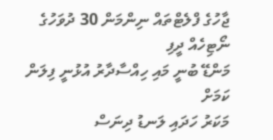ޖާހުގެ ފްލެޓްތައް ނިންމަން 30 ދުވަހުގެ ނޯޓިހެއް ދީފި
މަންޑޭ ބުނީ މައި ހިއްސާދާރު އުޅުނީ ފިލަން ކަމަށް
މަކަރު ހަދައި ލަނޑު ދިނަސް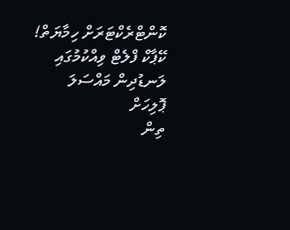ކޮންޓްރެކްޓަރަށް ހިމާޔަތް!
ކޭޕާކް ފްލެޓް ވިއްކުމުގައި ލަނޑުދިން މައްސަލަ ޕޮލިހަށް
ތިން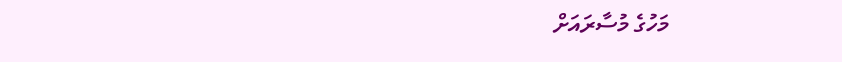މަހުގެ މުސާރައަށް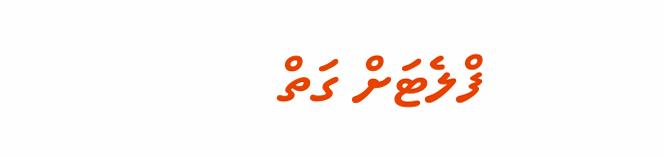ފްލެޓަށް ގަތް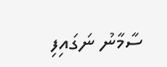ސާމާނު ނަގައިފި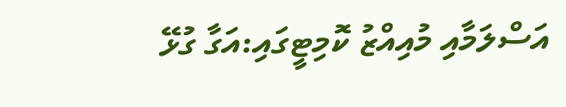އަސްލަމާއި މުއިއްޒު ކޮމިޓީގައި:އަގާ ގުޅޭ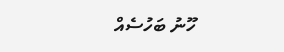ހޫނު ބަހުސެއް